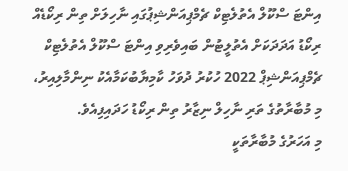އިންޓަ ސްކޫލް އެތުލެޓިކް ޗެމްޕިއަންޝިޕުގައި ނާހިލަށް ތިން ރިކޯޑެއް
ރިކޯޑު އަދަދަކަށް އެތުލީޓުން ބައިވެރިވި އިންޓަ ސްކޫލް އެތުލެޓިކް ޗެމްޕިއަންޝިޕް 2022 ހުކުރު ދުވަހު ކާމިޔާބުކަމާއެކު ނިންމާލިއިރު، މި މުބާރާތުގެ ތަރި ނާހިލް ނިޒާރު ތިން ރިކޯޑު ހަދައިފިއެވެ.
މި އަހަރުގެ މުބާރާތަކީ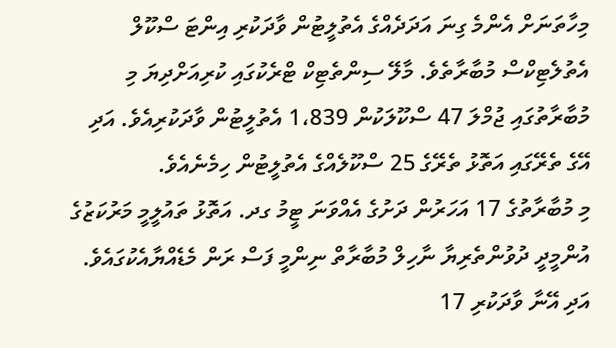މިހާތަނަށް އެންމެ ގިނަ އަދަދެއްގެ އެތުލީޓުން ވާދަކުރި އިންޓަ ސްކޫލް އެތުލެޓިކްސް މުބާރާތެވެ. މާލޭ ސިންތެޓިކް ޓްރެކުގައި ކުރިއަށްދިޔަ މި މުބާރާތުގައި ޖުމްލަ 47 ސްކޫލަކުން 1،839 އެތުލީޓުން ވާދަކުރިއެވެ. އަދި އޭގެ ތެރޭގައި އަތޮޅު ތެރޭގެ 25 ސްކޫލެއްގެ އެތުލީޓުން ހިމެނެއެވެ.
މި މުބާރާތުގެ 17 އަހަރުން ދަށުގެ އެއްވަނަ ޓީމު ގދ. އަތޮޅު ތައުލީމީ މަރުކަޒުގެ އުންމީދީ ދުވުންތެރިޔާ ނާހިލް މުބާރާތް ނިންމީ ފަސް ރަން މެޑެއްޔާއެކުގައެވެ. އަދި އޭނާ ވާދަކުރި 17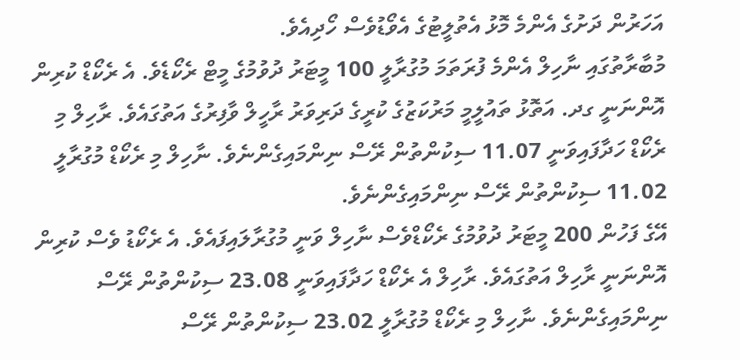އަހަރުން ދަށުގެ އެންމެ މޮޅު އެތުލީޓުގެ އެވޯޑުވެސް ހޯދިއެވެ.
މުބާރާތުގައި ނާހިލް އެންމެ ފުރަތަމަ މުގުރާލީ 100 މީޓަރު ދުވުމުގެ މީޓް ރެކޯޑެވެ. އެ ރެކޯޑް ކުރިން އޮންނަނީ ގދ. އަތޮޅު ތައުލީމީ މަރުކަޒުގެ ކުރީގެ ދަރިވަރު ރާހީލް ވާފިރުގެ އަތުގައެވެ. ރާހިލް މި ރެކޯޑް ހަދާފައިވަނީ 11.07 ސިކުންތުން ރޭސް ނިންމައިގެންނެވެ. ނާހިލް މި ރެކޯޑް މުގުރާލީ 11.02 ސިކުންތުން ރޭސް ނިންމައިގެންނެވެ.
އޭގެ ފަހުން 200 މީޓަރު ދުވުމުގެ ރެކޯޑްވެސް ނާހިލް ވަނީ މުގުރާލައިފައެވެ. އެ ރެކޯޑު ވެސް ކުރިން އޮންނަނީ ރާހިލް އަތުގައެވެ. ރާހިލް އެ ރެކޯޑް ހަދާފައިވަނީ 23.08 ސިކުންތުން ރޭސް ނިންމައިގެންނެވެ. ނާހިލް މި ރެކޯޑް މުގުރާލީ 23.02 ސިކުންތުން ރޭސް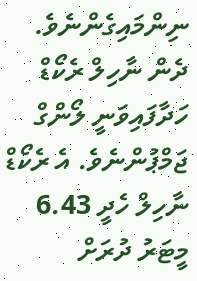ނިންމައިގެންނެވެ.
ދެން ނާހިލް ރެކޯޑް ހަދާފައިވަނީ ލޯންގް ޖަމްޕުންނެވެ. އެ ރެކޯޑް ނާހިލް ހެދީ 6.43 މީޓަރު ދުރަށް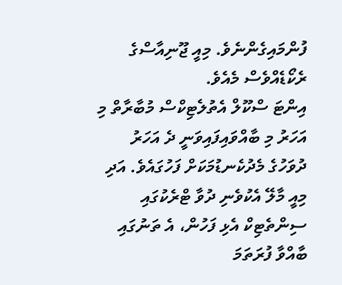ފުންމައިގެންނެވެ. މިއީ ޖޫނިއާސްގެ ރެކޯޑެއްވެސް މެއެވެ.
އިންޓަ ސްކޫލް އެތުލެޓިކްސް މުބާރާތް މި އަހަރު މި ބާއްވައިފައިވަނީ ދެ އަހަރު ދުވަހުގެ މެދުކެނޑުމަކަށް ފަހުގައެވެ. އަދި މިއީ މާލޭ އެކުވެނި ދުވާ ޓްރެކުގައި ސިންތެޓިކް އެޅި ފަހުން، އެ ތަނުގައި ބާއްވާ ފުރަތަމަ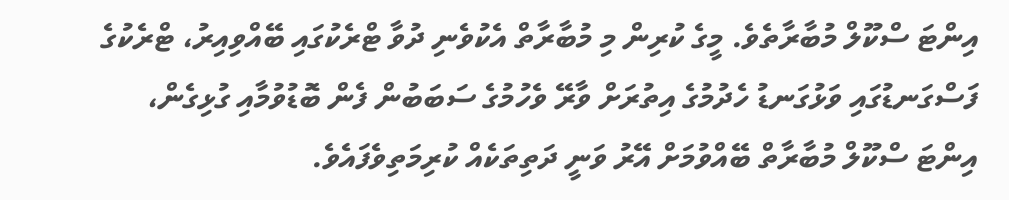އިންޓަ ސްކޫލް މުބާރާތެވެ. މީގެ ކުރިން މި މުބާރާތް އެކުވެނި ދުވާ ޓްރެކުގައި ބޭއްވިއިރު، ޓްރެކުގެ ފަސްގަނޑުގައި ވަޅުގަނޑު ހެދުމުގެ އިތުރަށް ވާރޭ ވެހުމުގެ ސަބަބުން ފެން ބޮޑުވުމާއި ގުޅިގެން، އިންޓަ ސްކޫލް މުބާރާތް ބޭއްވުމަށް އޭރު ވަނީ ދަތިތަކެއް ކުރިމަތިވެފައެވެ.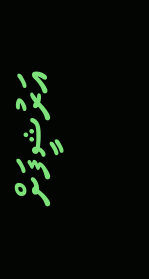އަރުޝީފަށް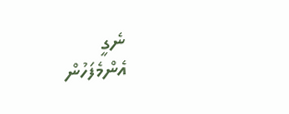ނެގީ
އެންމެފަހުން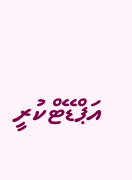އަޕްޑޭޓްކުރީ